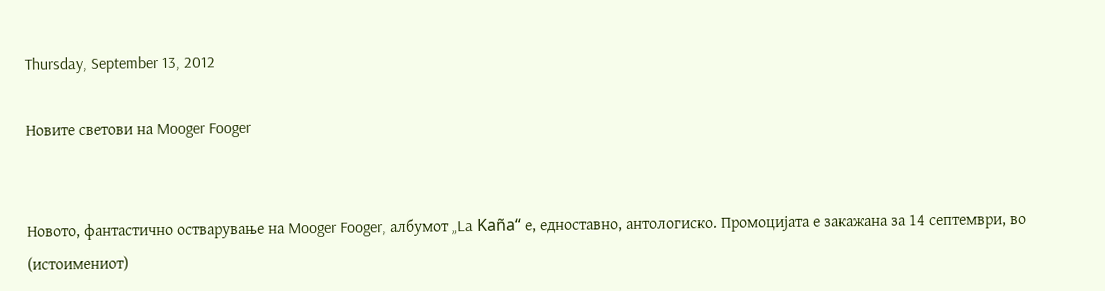Thursday, September 13, 2012

Новите светови на Mooger Fooger


Новото, фантастично остварување на Mooger Fooger, албумот „La Kaña“ е, едноставно, антологиско. Промоцијата е закажана за 14 септември, во (истоимениот)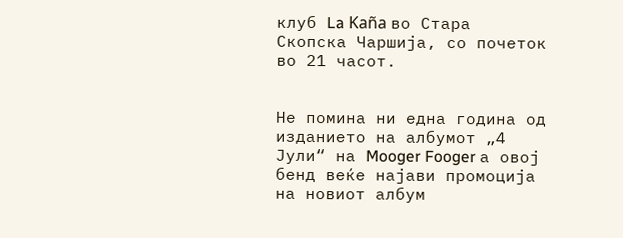клуб La Kaña во Стара Скопска Чаршија, со почеток во 21 часот.


Не помина ни една година од изданието на албумот „4 Јули“ на Mooger Fooger а овој бенд веќе најави промоција на новиот албум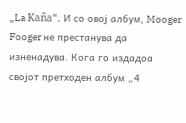„La Kaña“. И со овој албум, Mooger Fooger не престанува да изненадува. Кога го издадоа својот претходен албум „4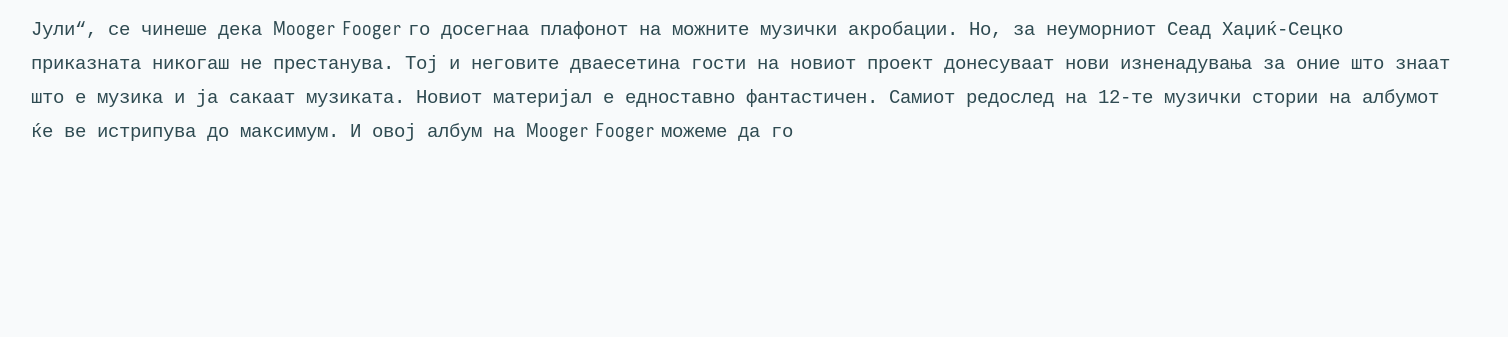Јули“, се чинеше дека Mooger Fooger го досегнаа плафонот на можните музички акробации. Но, за неуморниот Сеад Хаџиќ-Сецко приказната никогаш не престанува. Тој и неговите дваесетина гости на новиот проект донесуваат нови изненадувања за оние што знаат што е музика и ја сакаат музиката. Новиот материјал е едноставно фантастичен. Самиот редослед на 12-те музички стории на албумот ќе ве истрипува до максимум. И овој албум на Mooger Fooger можеме да го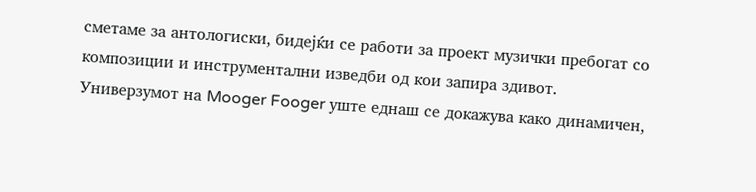сметаме за антологиски, бидејќи се работи за проект музички пребогат со композиции и инструментални изведби од кои запира здивот.
Универзумот на Mooger Fooger уште еднаш се докажува како динамичен,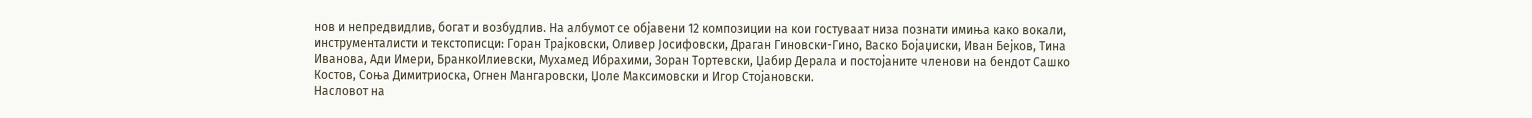нов и непредвидлив, богат и возбудлив. На албумот се објавени 12 композиции на кои гостуваат низа познати имиња како вокали, инструменталисти и текстописци: Горан Трајковски, Оливер Јосифовски, Драган Гиновски-Гино, Васко Бојаџиски, Иван Бејков, Тина Иванова, Ади Имери, БранкоИлиевски, Мухамед Ибрахими, Зоран Тортевски, Џабир Дерала и постојаните членови на бендот Сашко Костов, Соња Димитриоска, Огнен Мангаровски, Џоле Максимовски и Игор Стојановски.
Насловот на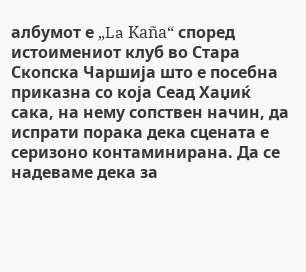албумот е „La Kaña“ според истоимениот клуб во Стара Скопска Чаршија што е посебна приказна со која Сеад Хаџиќ сака, на нему сопствен начин, да испрати порака дека сцената е серизоно контаминирана. Да се надеваме дека за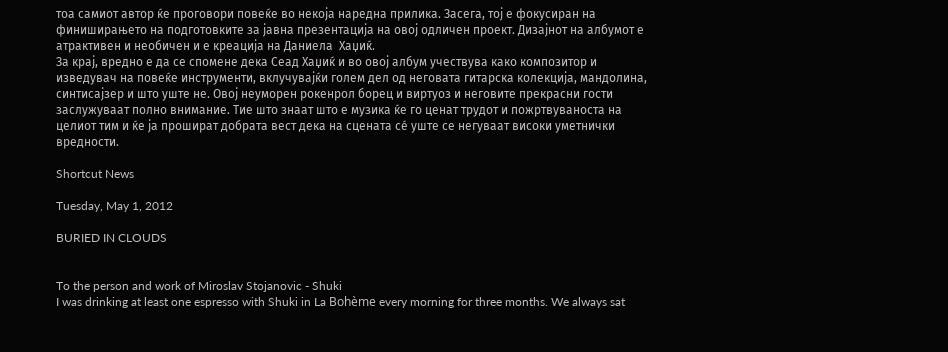тоа самиот автор ќе проговори повеќе во некоја наредна прилика. Засега, тој е фокусиран на финиширањето на подготовките за јавна презентација на овој одличен проект. Дизајнот на албумот е атрактивен и необичен и е креација на Даниела  Хаџиќ.
За крај, вредно е да се спомене дека Сеад Хаџиќ и во овој албум учествува како композитор и изведувач на повеќе инструменти, вклучувајќи голем дел од неговата гитарска колекција, мандолина, синтисајзер и што уште не. Овој неуморен рокенрол борец и виртуоз и неговите прекрасни гости заслужуваат полно внимание. Тие што знаат што е музика ќе го ценат трудот и пожртвуваноста на целиот тим и ќе ја прошират добрата вест дека на сцената сé уште се негуваат високи уметнички вредности.

Shortcut News

Tuesday, May 1, 2012

BURIED IN CLOUDS


To the person and work of Miroslav Stojanovic - Shuki
I was drinking at least one espresso with Shuki in La Bohème every morning for three months. We always sat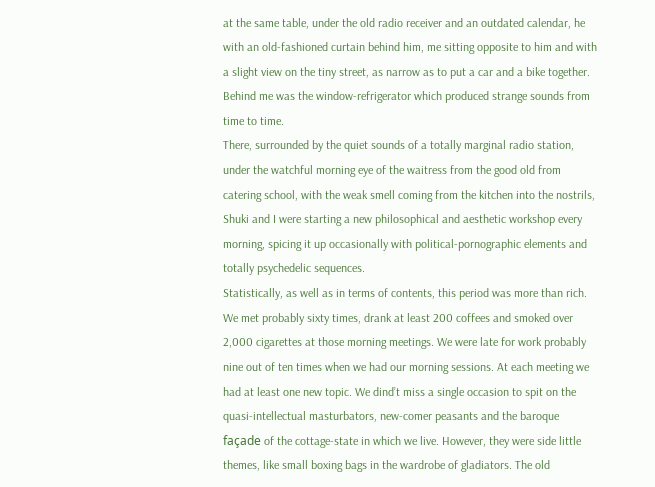at the same table, under the old radio receiver and an outdated calendar, he with an old-fashioned curtain behind him, me sitting opposite to him and with a slight view on the tiny street, as narrow as to put a car and a bike together. Behind me was the window-refrigerator which produced strange sounds from time to time.
There, surrounded by the quiet sounds of a totally marginal radio station, under the watchful morning eye of the waitress from the good old from catering school, with the weak smell coming from the kitchen into the nostrils, Shuki and I were starting a new philosophical and aesthetic workshop every morning, spicing it up occasionally with political-pornographic elements and totally psychedelic sequences.
Statistically, as well as in terms of contents, this period was more than rich. We met probably sixty times, drank at least 200 coffees and smoked over 2,000 cigarettes at those morning meetings. We were late for work probably nine out of ten times when we had our morning sessions. At each meeting we had at least one new topic. We dind’t miss a single occasion to spit on the quasi-intellectual masturbators, new-comer peasants and the baroque façade of the cottage-state in which we live. However, they were side little themes, like small boxing bags in the wardrobe of gladiators. The old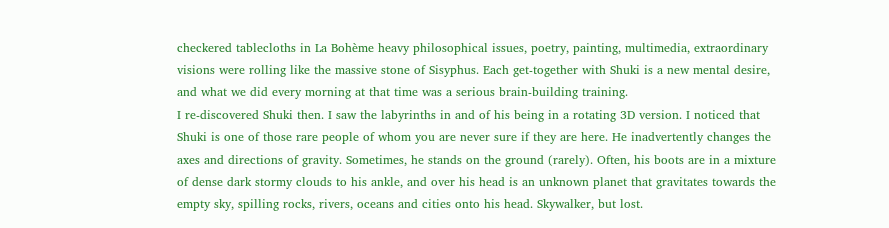checkered tablecloths in La Bohème heavy philosophical issues, poetry, painting, multimedia, extraordinary visions were rolling like the massive stone of Sisyphus. Each get-together with Shuki is a new mental desire, and what we did every morning at that time was a serious brain-building training.
I re-discovered Shuki then. I saw the labyrinths in and of his being in a rotating 3D version. I noticed that Shuki is one of those rare people of whom you are never sure if they are here. He inadvertently changes the axes and directions of gravity. Sometimes, he stands on the ground (rarely). Often, his boots are in a mixture of dense dark stormy clouds to his ankle, and over his head is an unknown planet that gravitates towards the empty sky, spilling rocks, rivers, oceans and cities onto his head. Skywalker, but lost.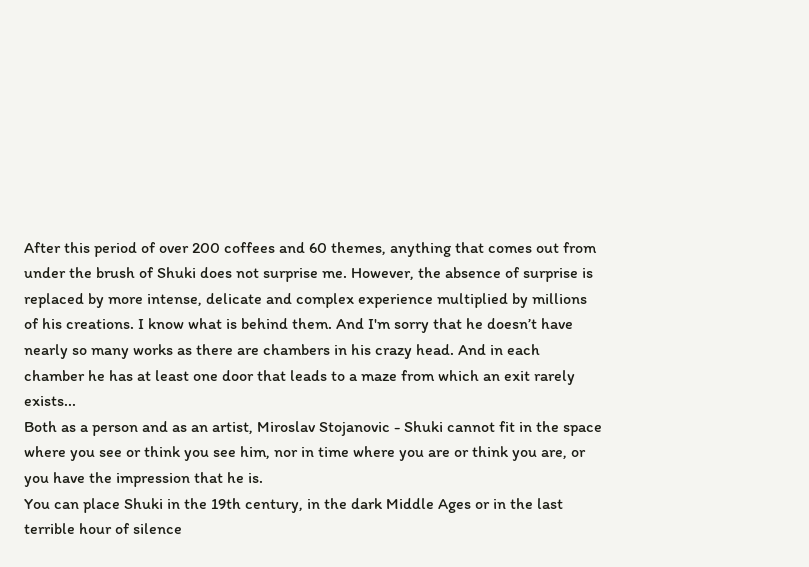After this period of over 200 coffees and 60 themes, anything that comes out from under the brush of Shuki does not surprise me. However, the absence of surprise is replaced by more intense, delicate and complex experience multiplied by millions of his creations. I know what is behind them. And I'm sorry that he doesn’t have nearly so many works as there are chambers in his crazy head. And in each chamber he has at least one door that leads to a maze from which an exit rarely exists...
Both as a person and as an artist, Miroslav Stojanovic - Shuki cannot fit in the space where you see or think you see him, nor in time where you are or think you are, or you have the impression that he is.
You can place Shuki in the 19th century, in the dark Middle Ages or in the last terrible hour of silence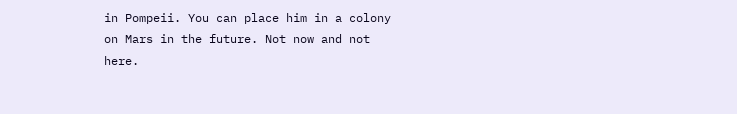in Pompeii. You can place him in a colony on Mars in the future. Not now and not here.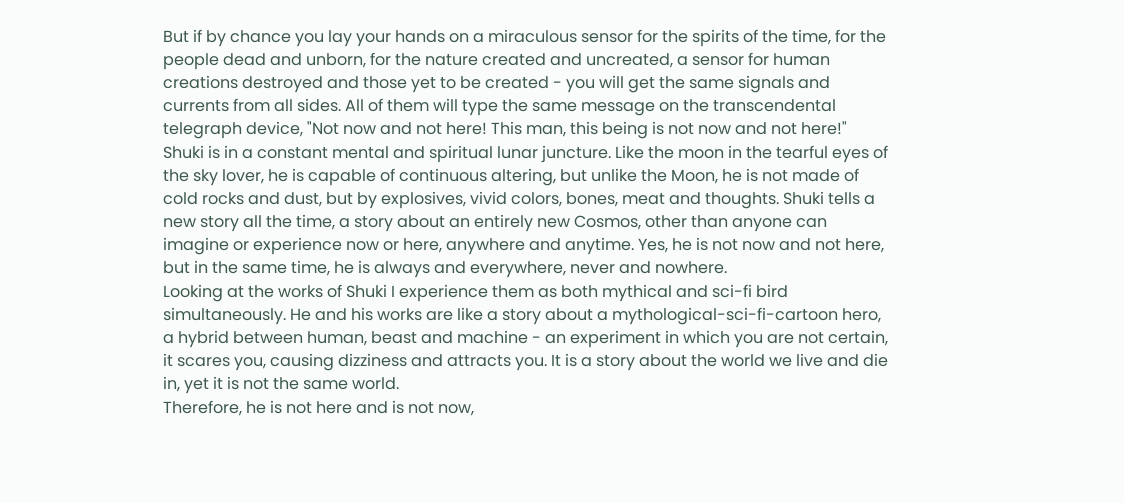But if by chance you lay your hands on a miraculous sensor for the spirits of the time, for the people dead and unborn, for the nature created and uncreated, a sensor for human creations destroyed and those yet to be created - you will get the same signals and currents from all sides. All of them will type the same message on the transcendental telegraph device, "Not now and not here! This man, this being is not now and not here!"
Shuki is in a constant mental and spiritual lunar juncture. Like the moon in the tearful eyes of the sky lover, he is capable of continuous altering, but unlike the Moon, he is not made of cold rocks and dust, but by explosives, vivid colors, bones, meat and thoughts. Shuki tells a new story all the time, a story about an entirely new Cosmos, other than anyone can imagine or experience now or here, anywhere and anytime. Yes, he is not now and not here, but in the same time, he is always and everywhere, never and nowhere.
Looking at the works of Shuki I experience them as both mythical and sci-fi bird simultaneously. He and his works are like a story about a mythological-sci-fi-cartoon hero, a hybrid between human, beast and machine - an experiment in which you are not certain, it scares you, causing dizziness and attracts you. It is a story about the world we live and die in, yet it is not the same world.
Therefore, he is not here and is not now,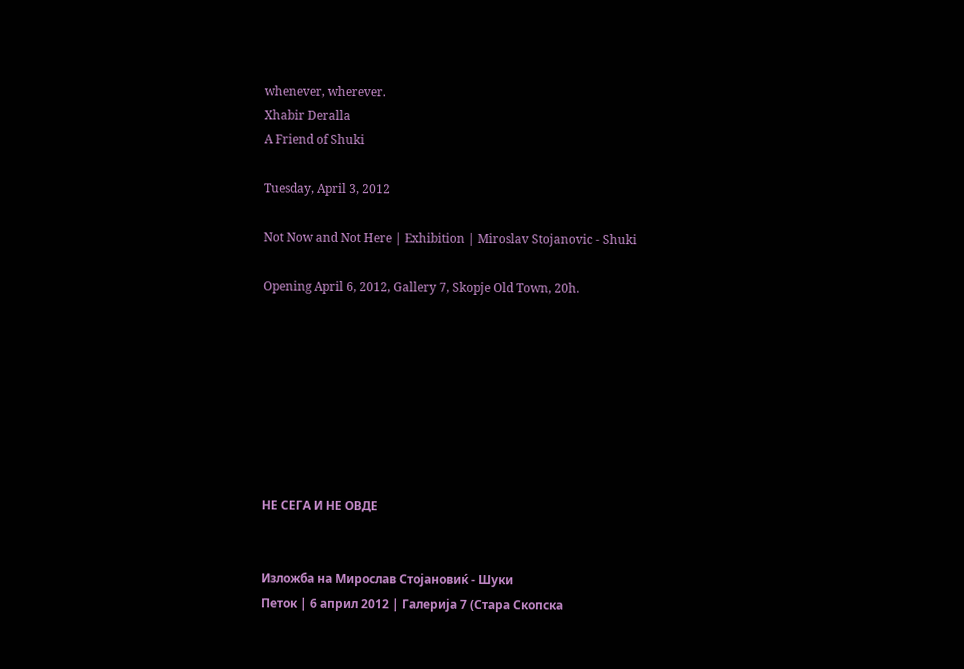whenever, wherever.
Xhabir Deralla
A Friend of Shuki

Tuesday, April 3, 2012

Not Now and Not Here | Exhibition | Miroslav Stojanovic - Shuki

Opening April 6, 2012, Gallery 7, Skopje Old Town, 20h.








НЕ СЕГА И НЕ ОВДЕ


Изложба на Мирослав Стојановиќ - Шуки
Петок | 6 април 2012 | Галерија 7 (Стара Скопска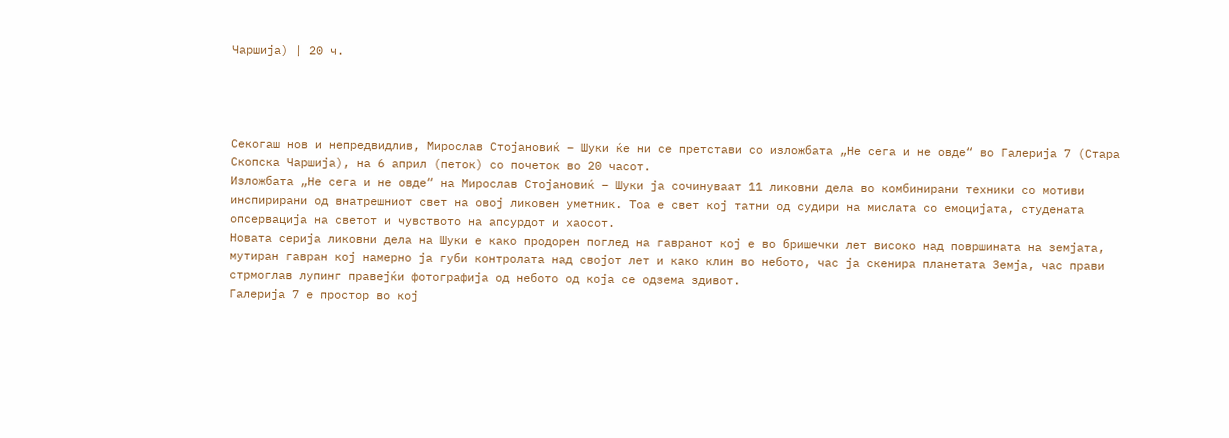Чаршија) | 20 ч.




Секогаш нов и непредвидлив, Мирослав Стојановиќ – Шуки ќе ни се претстави со изложбата „Не сега и не овде“ во Галерија 7 (Стара Скопска Чаршија), на 6 април (петок) со почеток во 20 часот.
Изложбата „Не сега и не овде“ на Мирослав Стојановиќ – Шуки ја сочинуваат 11 ликовни дела во комбинирани техники со мотиви инспирирани од внатрешниот свет на овој ликовен уметник. Тоа е свет кој татни од судири на мислата со емоцијата, студената опсервација на светот и чувството на апсурдот и хаосот.
Новата серија ликовни дела на Шуки е како продорен поглед на гавранот кој е во бришечки лет високо над површината на земјата, мутиран гавран кој намерно ја губи контролата над својот лет и како клин во небото, час ја скенира планетата Земја, час прави стрмоглав лупинг правејќи фотографија од небото од која се одзема здивот.
Галерија 7 е простор во кој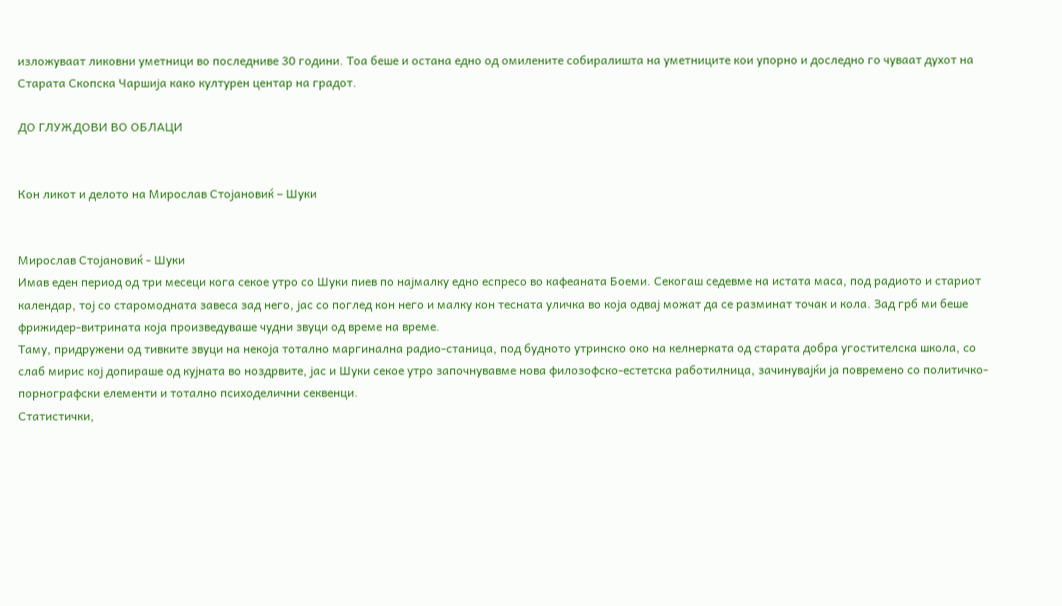изложуваат ликовни уметници во последниве 30 години. Тоа беше и остана едно од омилените собиралишта на уметниците кои упорно и доследно го чуваат духот на Старата Скопска Чаршија како културен центар на градот.

ДО ГЛУЖДОВИ ВО ОБЛАЦИ


Кон ликот и делото на Мирослав Стојановиќ – Шуки


Мирослав Стојановиќ - Шуки
Имав еден период од три месеци кога секое утро со Шуки пиев по најмалку едно еспресо во кафеаната Боеми. Секогаш седевме на истата маса, под радиото и стариот календар, тој со старомодната завеса зад него, јас со поглед кон него и малку кон тесната уличка во која одвај можат да се разминат точак и кола. Зад грб ми беше фрижидер-витрината која произведуваше чудни звуци од време на време.
Таму, придружени од тивките звуци на некоја тотално маргинална радио-станица, под будното утринско око на келнерката од старата добра угостителска школа, со слаб мирис кој допираше од кујната во ноздрвите, јас и Шуки секое утро започнувавме нова филозофско-естетска работилница, зачинувајќи ја повремено со политичко-порнографски елементи и тотално психоделични секвенци.
Статистички,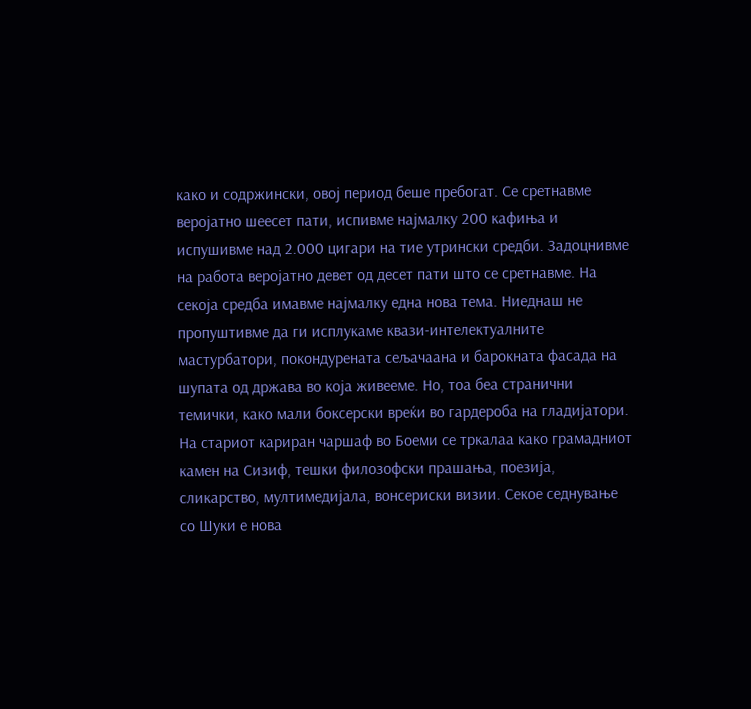како и содржински, овој период беше пребогат. Се сретнавме веројатно шеесет пати, испивме најмалку 200 кафиња и испушивме над 2.000 цигари на тие утрински средби. Задоцнивме на работа веројатно девет од десет пати што се сретнавме. На секоја средба имавме најмалку една нова тема. Ниеднаш не пропуштивме да ги исплукаме квази-интелектуалните мастурбатори, покондурената сељачаана и барокната фасада на шупата од држава во која живееме. Но, тоа беа странични темички, како мали боксерски вреќи во гардероба на гладијатори. На стариот кариран чаршаф во Боеми се тркалаа како грамадниот камен на Сизиф, тешки филозофски прашања, поезија, сликарство, мултимедијала, вонсериски визии. Секое седнување со Шуки е нова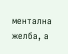ментална желба, а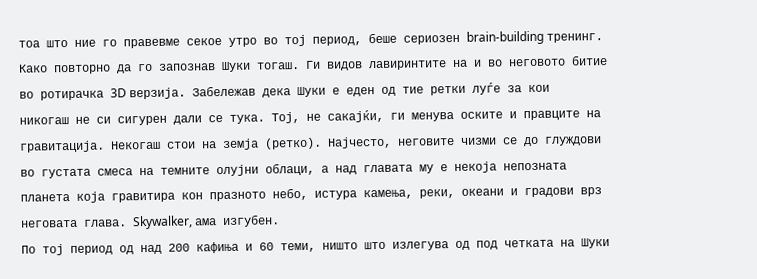тоа што ние го правевме секое утро во тој период, беше сериозен brain-building тренинг.
Како повторно да го запознав Шуки тогаш. Ги видов лавиринтите на и во неговото битие во ротирачка 3D верзија. Забележав дека Шуки е еден од тие ретки луѓе за кои никогаш не си сигурен дали се тука. Тој, не сакајќи, ги менува оските и правците на гравитација. Некогаш стои на земја (ретко). Најчесто, неговите чизми се до глуждови во густата смеса на темните олујни облаци, а над главата му е некоја непозната планета која гравитира кон празното небо, истура камења, реки, океани и градови врз неговата глава. Skywalker, ама изгубен.
По тој период од над 200 кафиња и 60 теми, ништо што излегува од под четката на Шуки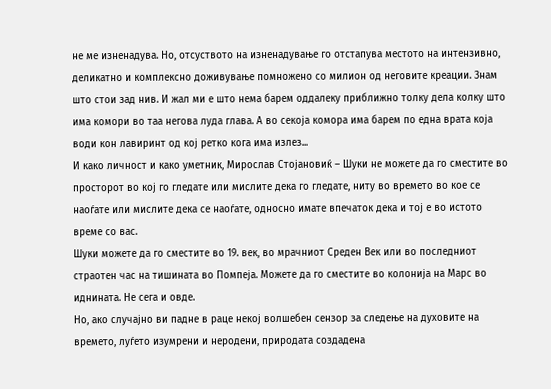не ме изненадува. Но, отсуството на изненадување го отстапува местото на интензивно, деликатно и комплексно доживување помножено со милион од неговите креации. Знам што стои зад нив. И жал ми е што нема барем оддалеку приближно толку дела колку што има комори во таа негова луда глава. А во секоја комора има барем по една врата која води кон лавиринт од кој ретко кога има излез...
И како личност и како уметник, Мирослав Стојановиќ – Шуки не можете да го сместите во просторот во кој го гледате или мислите дека го гледате, ниту во времето во кое се наоѓате или мислите дека се наоѓате, односно имате впечаток дека и тој е во истото време со вас.
Шуки можете да го сместите во 19. век, во мрачниот Среден Век или во последниот страотен час на тишината во Помпеја. Можете да го сместите во колонија на Марс во иднината. Не сега и овде.
Но, ако случајно ви падне в раце некој волшебен сензор за следење на духовите на времето, луѓето изумрени и неродени, природата создадена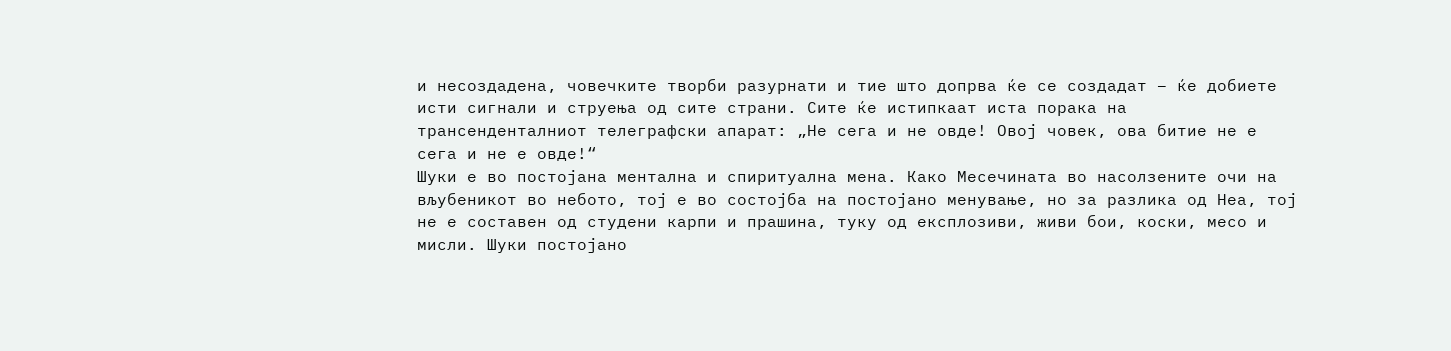и несоздадена, човечките творби разурнати и тие што допрва ќе се создадат – ќе добиете исти сигнали и струења од сите страни. Сите ќе истипкаат иста порака на трансенденталниот телеграфски апарат: „Не сега и не овде! Овој човек, ова битие не е сега и не е овде!“
Шуки е во постојана ментална и спиритуална мена. Како Месечината во насолзените очи на вљубеникот во небото, тој е во состојба на постојано менување, но за разлика од Неа, тој не е составен од студени карпи и прашина, туку од експлозиви, живи бои, коски, месо и мисли. Шуки постојано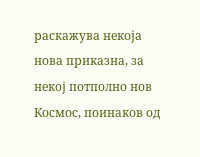раскажува некоја нова приказна, за некој потполно нов Космос, поинаков од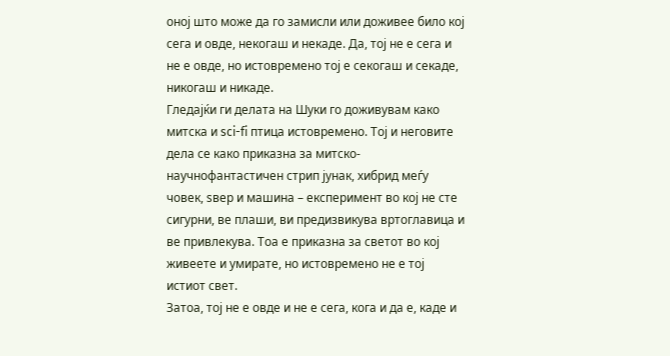оној што може да го замисли или доживее било кој сега и овде, некогаш и некаде. Да, тој не е сега и не е овде, но истовремено тој е секогаш и секаде, никогаш и никаде.
Гледајќи ги делата на Шуки го доживувам како митска и sci-fi птица истовремено. Тој и неговите дела се како приказна за митско-научнофантастичен стрип јунак, хибрид меѓу човек, ѕвер и машина – експеримент во кој не сте сигурни, ве плаши, ви предизвикува вртоглавица и ве привлекува. Тоа е приказна за светот во кој живеете и умирате, но истовремено не е тој истиот свет.
Затоа, тој не е овде и не е сега, кога и да е, каде и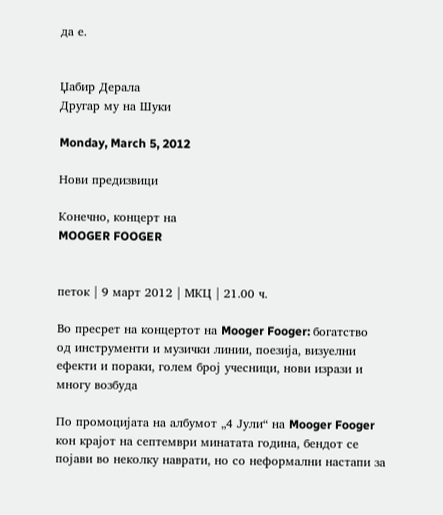да е.


Џабир Дерала
Другар му на Шуки

Monday, March 5, 2012

Нови предизвици

Конечно, концерт на
MOOGER FOOGER


петок | 9 март 2012 | МКЦ | 21.00 ч.

Во пресрет на концертот на Mooger Fooger: богатство од инструменти и музички линии, поезија, визуелни ефекти и пораки, голем број учесници, нови изрази и многу возбуда

По промоцијата на албумот „4 Јули“ на Mooger Fooger кон крајот на септември минатата година, бендот се појави во неколку наврати, но со неформални настапи за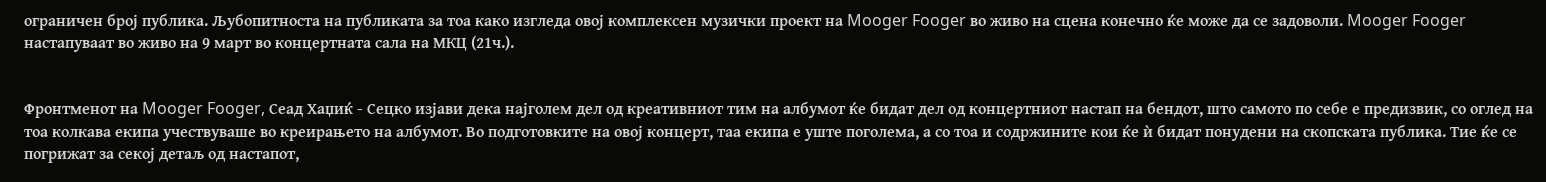ограничен број публика. Љубопитноста на публиката за тоа како изгледа овој комплексен музички проект на Mooger Fooger во живо на сцена конечно ќе може да се задоволи. Mooger Fooger настапуваат во живо на 9 март во концертната сала на МКЦ (21ч.).


Фронтменот на Mooger Fooger, Сеад Хаџиќ - Сецко изјави дека најголем дел од креативниот тим на албумот ќе бидат дел од концертниот настап на бендот, што самото по себе е предизвик, со оглед на тоа колкава екипа учествуваше во креирањето на албумот. Во подготовките на овој концерт, таа екипа е уште поголема, а со тоа и содржините кои ќе ѝ бидат понудени на скопската публика. Тие ќе се погрижат за секој детаљ од настапот,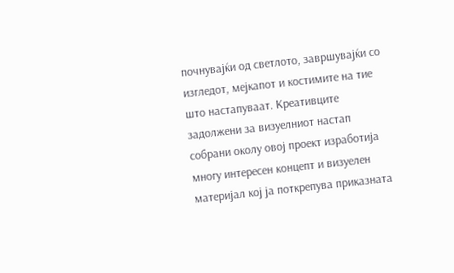почнувајќи од светлото, завршувајќи со изгледот, мејкапот и костимите на тие што настапуваат. Креативците задолжени за визуелниот настап собрани околу овој проект изработија многу интересен концепт и визуелен материјал кој ја поткрепува приказната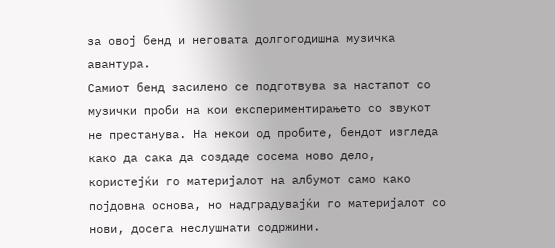за овој бенд и неговата долгогодишна музичка авантура.
Самиот бенд засилено се подготвува за настапот со музички проби на кои експериментирањето со звукот не престанува. На некои од пробите, бендот изгледа како да сака да создаде сосема ново дело, користејќи го материјалот на албумот само како појдовна основа, но надградувајќи го материјалот со нови, досега неслушнати содржини.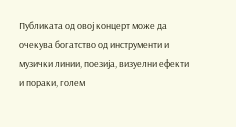Публиката од овој концерт може да очекува богатство од инструменти и музички линии, поезија, визуелни ефекти и пораки, голем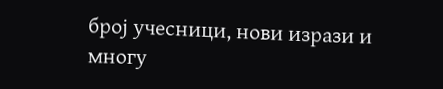број учесници, нови изрази и многу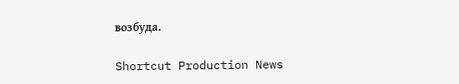возбуда.

Shortcut Production News